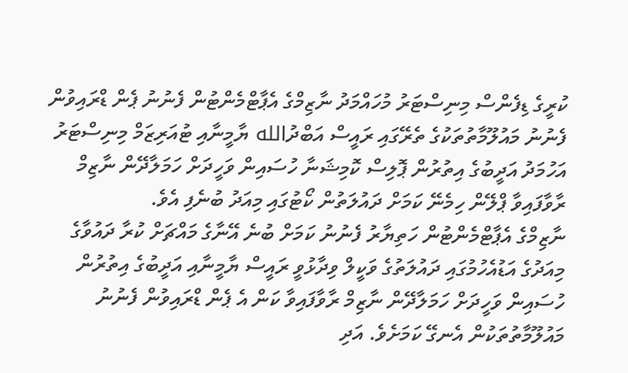ކުރީގެ ޑިފެންސް މިނިސްޓަރު މުހައްމަދު ނާޒިމްގެ އެޕާޓްމެންޓުން ފެނުނު ޕެން ޑްރައިވުން ފެނުނު މައުލޫމާތުތަކުގެ ތެރޭގައި ރައީސް އަބްދުالله ޔާމީނާއި ޓުއަރިޒަމް މިނިސްޓަރު އަހުމަދު އަދީބުގެ އިތުރުން ޕޮލިސް ކޮމިޝަނާ ހުސައިން ވަހީދަށް ހަމަލާދޭން ނާޒިމް ރާވާފައިވާ ޕްލޭން ހިމެނޭ ކަމަށް ދައުލަތުން ކޯޓުގައި މިއަދު ބުނެފި އެވެ.
ނާޒިމްގެ އެޕާޓްމެންޓުން ހަތިޔާރު ފެނުނު ކަމަށް ބުނެ އޭނާގެ މައްޗަށް ކުރާ ދައުވާގެ މިއަދުގެ އަޑުއެހުމުގައި ދައުލަތުގެ ވަކީލް ވިދާޅުވީ ރައީސް ޔާމީނާއި އަދީބުގެ އިތުރުން ހުސައިން ވަހީދަށް ހަމަލާދޭން ނާޒިމް ރާވާފައިވާ ކަން އެ ޕެން ޑްރައިވުން ފެނުނު މައުލޫމާތުތަކުން އެނގޭ ކަމަށެވެ. އަދި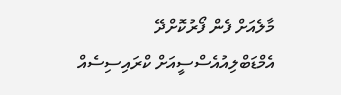މާލެއަށް ފެން ފޯރުކޮށްދޭ އެމްޑަބްލިއުއެސްސީއަށް ކްރައިސިސެއް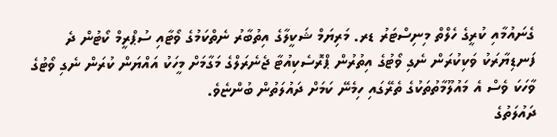ގެނައުމާއި ކުރީގެ ހެލްތް މިނިސްޓަރު ޑރ. މަރިޔަމް ޝަކީލާގެ އިތުބާރު ނެތްކަމުގެ ވޯޓާއި ސުޕްރީމް ކޯޓުން ދެ ފަނޑިޔާރަކު ވަކިކުރަން ނެގި ވޯޓުގެ އިތުރުން ޕްރޮސެކިއުޓާ ޖެނެރަލްގެ މަގާމަށް މީހަކު އައްޔަން ކުރަން ނެގި ވޯޓުގެ ވާހަކަ ވެސް އެ މައުލޫމާތުތަކުގެ ތެރޭގައި ހިމެނޭ ކަމަށް ދައުލަތުން ބުންޏެވެ.
ދައުލަތުގެ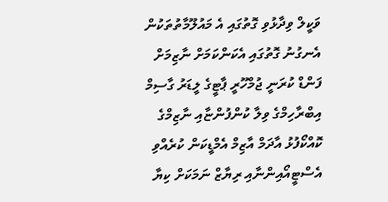ވަކީލް ވިދާޅުވި ގޮތުގައި އެ މައުލޫމާތުތަކުން އެނގުނު ގޮތުގައި އެކަންކަމަށް ނާޒިމަށް ފަންޑް ކުރަނީ ޖުމްހޫރީ ޕާޓީގެ ލީޑަރު ގާސިމް އިބްރާހިމްގެ ވިލާ ކުންފުންޏާއި ނާޒިމްގެ ކޮއްކޯފުޅު އާދަމް އާޒިމް އެމްޑީކަން ކުރެއްވި އެސްޓީއޯއިންނާއި ރިޔާޒް ނަމަކަށް ކިޔާ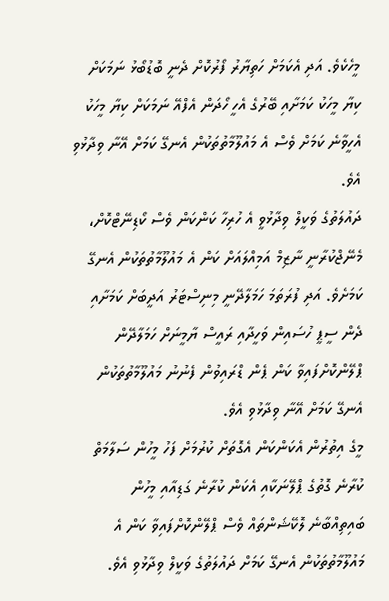މީހެކެވެ. އަދި އެކަމަށް ހަތިޔާރު ފޯރުކޮށް ދެނީ ބޮޑުބޯޅު ނަމަކަށް ކިޔާ މީހަކު ކަމަށާއި ބޭރުގެ އެހީ ހޯދަން އެފްއޭ ނަމަކަށް ކިޔާ މީހަކު އެހީވާނެ ކަމަށް ވެސް އެ މައުލޫމާތުތަކުން އެނގޭ ކަމަށް އޭނާ ވިދާޅުވި އެވެ.
ދައުލަތުގެ ވަކީލް ވިދާޅުވީ އެ ހުރިހާ ކަންކަން ވެސް ކޯޑިނޭޓްކޮށް، މެނޭޖްކުރާނީ ނާޒިމް އަމިއްލައަށް ކަން އެ މައުލޫމާތުތަކުން އެނގޭ ކަމަށެވެ. އަދި ފުރަތަމަ ހަމަލާދޭނީ މިނިސްޓަރު އަދީބަށް ކަމަށާއި ދެން ސީޕީ ހުސައިން ވަހީދާއި ރައީސް ޔާމީނަށް ހަމަލާދޭން ޕްލޭންކޮށްފައިވާ ކަން ޕެން ޑްރައިވުން ފެނުނު މައުލޫމާތުތަކުން އެނގޭ ކަމަށް އޭނާ ވިދާޅުވި އެވެ.
މީގެ އިތުރުން އެކަންކަން އެގޮތަށް ކުރުމަށް ފަހު މީހުން ސަލާމަތް ކުރާނެ ގޮތުގެ ޕްލޭނަކާއި އެކަން ކުރާނެ ގަޑިއާއި މީހުން ބައިތިއްބާނެ ލޮކޭޝަންތައް ވެސް ޕްލޭންކޮށްފައިވާ ކަން އެ މައުލޫމާތުތަކުން އެނގޭ ކަމަށް ދައުލަތުގެ ވަކީލް ވިދާޅުވި އެވެ.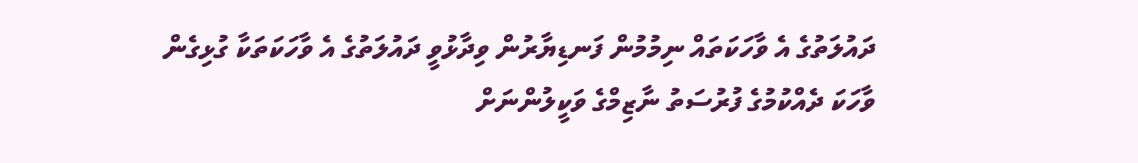ދައުލަތުގެ އެ ވާހަކަތައް ނިމުމުން ފަނޑިޔާރުން ވިދާޅުވީ ދައުލަތުގެ އެ ވާހަކަތަކާ ގުޅިގެން ވާހަކަ ދެއްކުމުގެ ފުރުސަތު ނާޒިމްގެ ވަކީލުންނަށް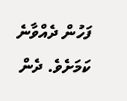ފަހުން ދެއްވާނެ ކަމަށެވެ. ދެން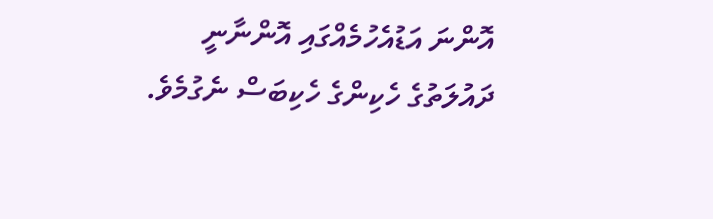އޮންނަ އަޑުއެހުމެއްގައި އޮންނާނީ ދައުލަތުގެ ހެކިންގެ ހެކިބަސް ނެގުމެވެ.